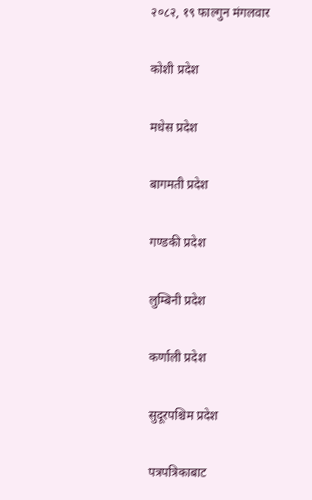२०८२, १९ फाल्गुन मंगलवार

कोशी प्रदेश

मधेस प्रदेश

बागमती प्रदेश

गण्डकी प्रदेश

लुम्बिनी प्रदेश

कर्णाली प्रदेश

सुदूरपश्चिम प्रदेश

पत्रपत्रिकाबाट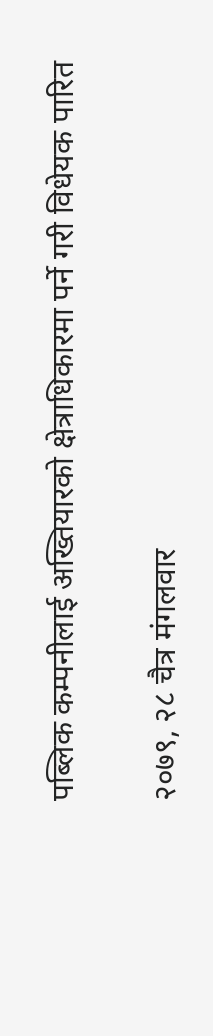पब्लिक कम्पनीलाई अख्तियारको क्षेत्राधिकारमा पर्ने गरी विधेयक पारित

२०७९, २८ चैत्र मंगलवार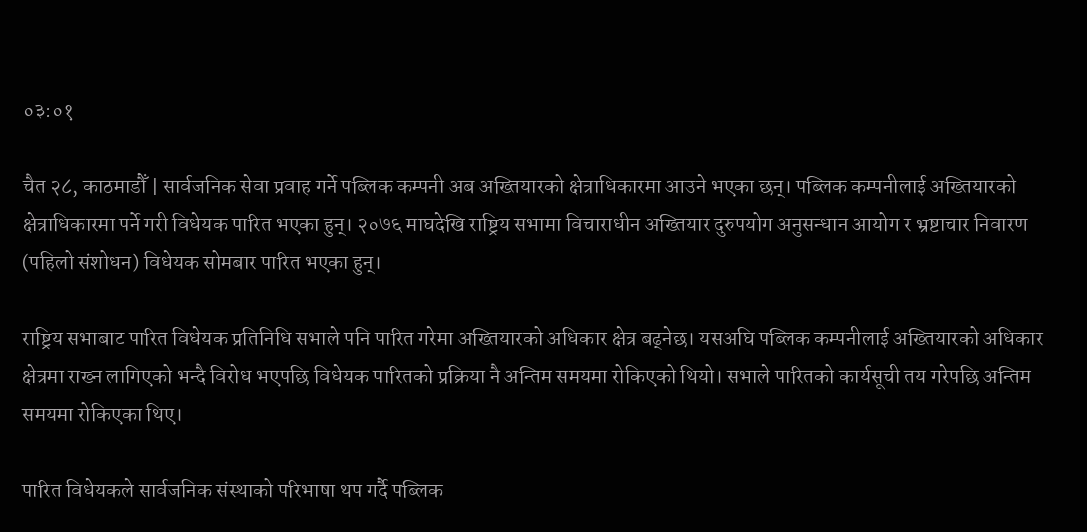०३:०१

चैत २८, काठमाडौँ | सार्वजनिक सेवा प्रवाह गर्ने पब्लिक कम्पनी अब अख्तियारको क्षेत्राधिकारमा आउने भएका छन्। पब्लिक कम्पनीलाई अख्तियारको क्षेत्राधिकारमा पर्ने गरी विधेयक पारित भएका हुन्। २०७६ माघदेखि राष्ट्रिय सभामा विचाराधीन अख्तियार दुरुपयोग अनुसन्धान आयोग र भ्रष्टाचार निवारण (पहिलो संशोधन) विधेयक सोमबार पारित भएका हुन्।

राष्ट्रिय सभाबाट पारित विधेयक प्रतिनिधि सभाले पनि पारित गरेमा अख्तियारको अधिकार क्षेत्र बढ्नेछ। यसअघि पब्लिक कम्पनीलाई अख्तियारको अधिकार क्षेत्रमा राख्न लागिएको भन्दै विरोध भएपछि विधेयक पारितको प्रक्रिया नै अन्तिम समयमा रोकिएको थियो। सभाले पारितको कार्यसूची तय गरेपछि अन्तिम समयमा रोकिएका थिए।

पारित विधेयकले सार्वजनिक संस्थाको परिभाषा थप गर्दै पब्लिक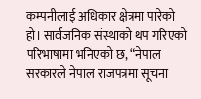कम्पनीलाई अधिकार क्षेत्रमा पारेको हो। सार्वजनिक संस्थाको थप गरिएको परिभाषामा भनिएको छ, “नेपाल सरकारले नेपाल राजपत्रमा सूचना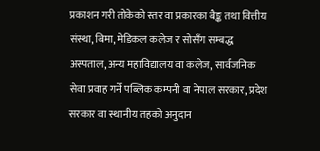प्रकाशन गरी तोकेको स्तर वा प्रकारका बैङ्क तथा वित्तीय संस्था, बिमा, मेडिकल कलेज र सोसँग सम्बद्ध अस्पताल, अन्य महाविद्यालय वा कलेज, सार्वजनिक सेवा प्रवाह गर्ने पब्लिक कम्पनी वा नेपाल सरकार, प्रदेश सरकार वा स्थानीय तहको अनुदान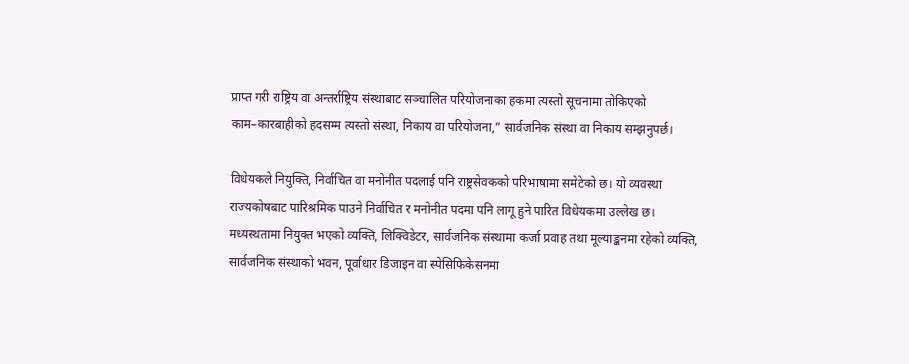प्राप्त गरी राष्ट्रिय वा अन्तर्राष्ट्रिय संस्थाबाट सञ्चालित परियोजनाका हकमा त्यस्तो सूचनामा तोकिएको काम–कारबाहीको हदसम्म त्यस्तो संस्था, निकाय वा परियोजना,” सार्वजनिक संस्था वा निकाय सम्झनुपर्छ।

विधेयकले नियुक्ति, निर्वाचित वा मनोनीत पदलाई पनि राष्ट्रसेवकको परिभाषामा समेटेको छ। यो व्यवस्था राज्यकोषबाट पारिश्रमिक पाउने निर्वाचित र मनोनीत पदमा पनि लागू हुने पारित विधेयकमा उल्लेख छ। मध्यस्थतामा नियुक्त भएको व्यक्ति, लिक्विडेटर, सार्वजनिक संस्थामा कर्जा प्रवाह तथा मूल्याङ्कनमा रहेको व्यक्ति, सार्वजनिक संस्थाको भवन, पूर्वाधार डिजाइन वा स्पेसिफिकेसनमा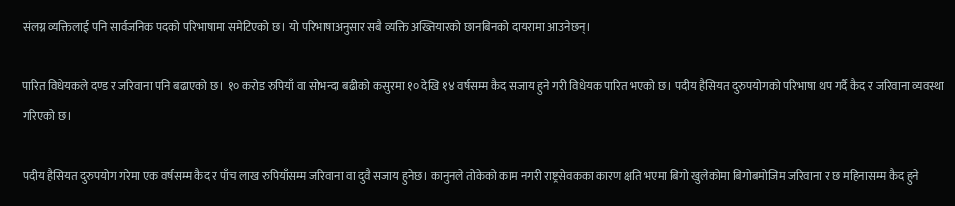संलग्न व्यक्तिलाई पनि सार्वजनिक पदको परिभाषामा समेटिएको छ। यो परिभाषाअनुसार सबै व्यक्ति अख्तियारको छानबिनको दायरामा आउनेछन्।

पारित विधेयकले दण्ड र जरिवाना पनि बढाएको छ। १० करोड रुपियाँ वा सोभन्दा बढीको कसुरमा १० देखि १४ वर्षसम्म कैद सजाय हुने गरी विधेयक पारित भएको छ। पदीय हैसियत दुरुपयोगको परिभाषा थप गर्दै कैद र जरिवाना व्यवस्था गरिएको छ।

पदीय हैसियत दुरुपयोग गरेमा एक वर्षसम्म कैद र पाँच लाख रुपियाँसम्म जरिवाना वा दुवै सजाय हुनेछ। कानुनले तोकेको काम नगरी राष्ट्रसेवकका कारण क्षति भएमा बिगो खुलेकोमा बिगोबमोजिम जरिवाना र छ महिनासम्म कैद हुने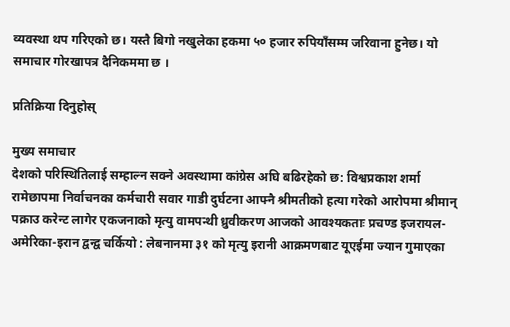व्यवस्था थप गरिएको छ। यस्तै बिगो नखुलेका हकमा ५० हजार रुपियाँसम्म जरिवाना हुनेछ। यो समाचार गोरखापत्र दैनिकममा छ ।

प्रतिक्रिया दिनुहोस्

मुख्य समाचार
देशको परिस्थितिलाई सम्हाल्न सक्ने अवस्थामा कांग्रेस अघि बढिरहेको छ: विश्वप्रकाश शर्मा रामेछापमा निर्वाचनका कर्मचारी सवार गाडी दुर्घटना आफ्नै श्रीमतीको हत्या गरेको आरोपमा श्रीमान् पक्राउ करेन्ट लागेर एकजनाको मृत्यु वामपन्थी ध्रुवीकरण आजको आवश्यकताः प्रचण्ड इजरायल-अमेरिका-इरान द्वन्द्व चर्कियो : लेबनानमा ३१ को मृत्यु इरानी आक्रमणबाट यूएईमा ज्यान गुमाएका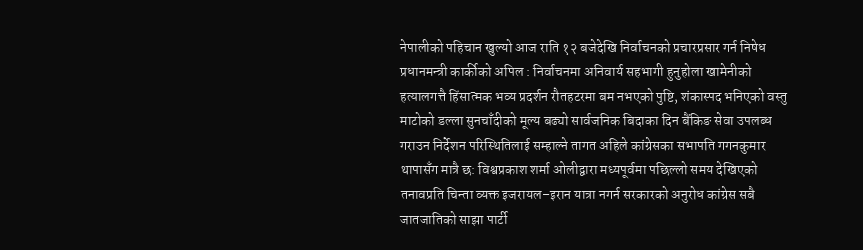नेपालीको पहिचान खुल्यो आज राति १२ बजेदेखि निर्वाचनको प्रचारप्रसार गर्न निषेध प्रधानमन्त्री कार्कीको अपिल : निर्वाचनमा अनिवार्य सहभागी हुनुहोला खामेनीको हत्यालगत्तै हिंसात्मक भव्य प्रदर्शन रौतहटरमा बम नभएको पुष्टि, शंकास्पद भनिएको वस्तु माटोको डल्ला सुनचाँदीको मूल्य बढ्यो सार्वजनिक बिदाका दिन बैंकिङ सेवा उपलब्ध गराउन निर्देशन परिस्थितिलाई सम्हाल्ने तागत अहिले कांग्रेसका सभापति गगनकुमार थापासँग मात्रै छ: विश्वप्रकाश शर्मा ओलीद्वारा मध्यपूर्वमा पछिल्लो समय देखिएको तनावप्रति चिन्ता व्यक्त इजरायल–इरान यात्रा नगर्न सरकारको अनुरोध कांग्रेस सबै जातजातिको साझा पार्टी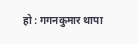हो : गगनकुमार थापा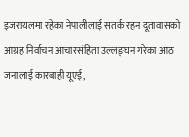इजरायलमा रहेका नेपालीलाई सतर्क रहन दूतावासको आग्रह निर्वाचन आचारसंहिता उल्लङ्घन गरेका आठ जनालाई कारबाही यूएई,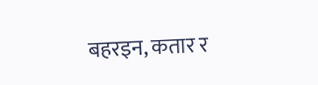बहरइन, कतार र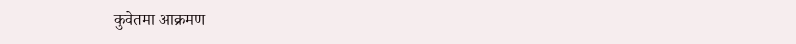कुवेतमा आक्रमण